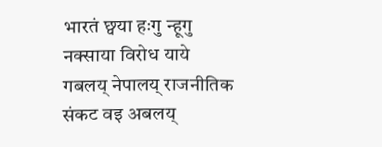भारतं छ्वया हःगु न्हूगु नक्साया विरोध याये
गबलय् नेपालय् राजनीतिक संकट वइ अबलय्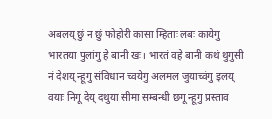अबलय् छुं न छुं फोहोरी कासा म्हिताः लबः कायेगु भारतया पुलांगु हे बानी खः। भारतं वहे बानी कथं थुगुसी नं देशय् न्हूगु संविधान च्वयेगु अलमल जुयाच्वंगु इलय् वयाः निगू देय् दथुया सीमा सम्बन्धी छगू न्हूगु प्रस्ताव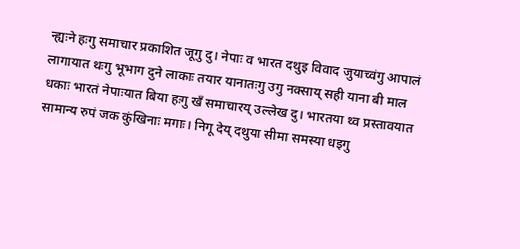न्ह्यःने हःगु समाचार प्रकाशित जूगु दु। नेपाः व भारत दथुइ विवाद जुयाच्वंगु आपालं लागायात थःगु भूभाग दुने लाकाः तयार यानातःगु उगु नक्साय् सही याना बी माल धकाः भारतं नेपाःयात बिया हःगु खँ समाचारय् उल्लेख दु। भारतया थ्व प्रस्तावयात सामान्य रुपं जक कुंखिनाः मगाः। निगू देय् दथुया सीमा समस्या धइगु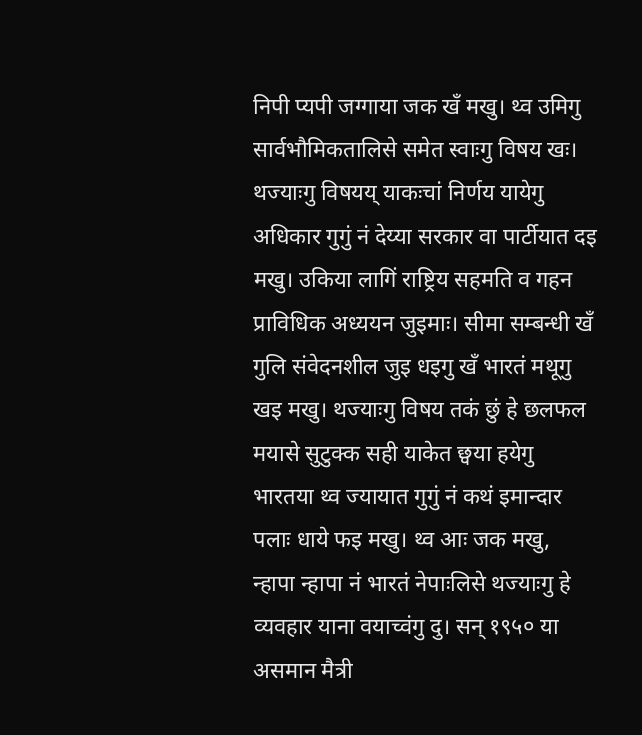निपी प्यपी जग्गाया जक खँ मखु। थ्व उमिगु सार्वभौमिकतालिसे समेत स्वाःगु विषय खः। थज्याःगु विषयय् याकःचां निर्णय यायेगु अधिकार गुगुं नं देय्या सरकार वा पार्टीयात दइ मखु। उकिया लागिं राष्ट्रिय सहमति व गहन प्राविधिक अध्ययन जुइमाः। सीमा सम्बन्धी खँ गुलि संवेदनशील जुइ धइगु खँ भारतं मथूगु खइ मखु। थज्याःगु विषय तकं छुं हे छलफल मयासे सुटुक्क सही याकेत छ्वया हयेगु भारतया थ्व ज्यायात गुगुं नं कथं इमान्दार पलाः धाये फइ मखु। थ्व आः जक मखु, न्हापा न्हापा नं भारतं नेपाःलिसे थज्याःगु हे व्यवहार याना वयाच्वंगु दु। सन् १९५० या असमान मैत्री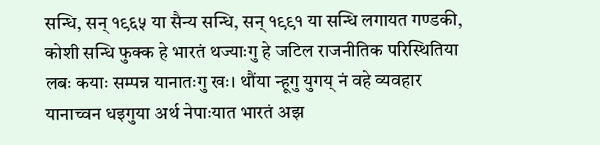सन्धि, सन् १९६५ या सैन्य सन्धि, सन् १९९१ या सन्धि लगायत गण्डकी, कोशी सन्धि फुक्क हे भारतं थज्याःगु हे जटिल राजनीतिक परिस्थितिया लबः कयाः सम्पन्न यानातःगु खः। थौंया न्हूगु युगय् नं वहे व्यवहार यानाच्वन धइगुया अर्थ नेपाःयात भारतं अझ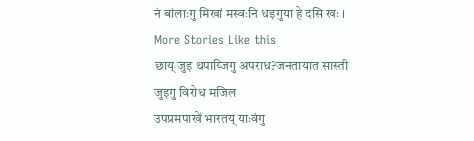नं बांलाःगु मिखां मस्वःनि धइगुया हे दसि खः ।
More Stories Like this
छाय् जुइ थपाय्जिगु अपराध?जनतायात सास्ती जुइगु विरोध मजिल
उपप्रमपाखें भारतय् याःवंगु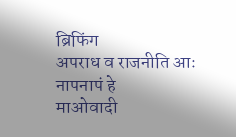ब्रिफिंग
अपराध व राजनीति आः नापनापं हे
माओवादी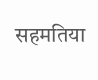सहमतिया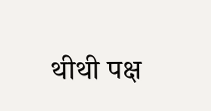थीथी पक्ष